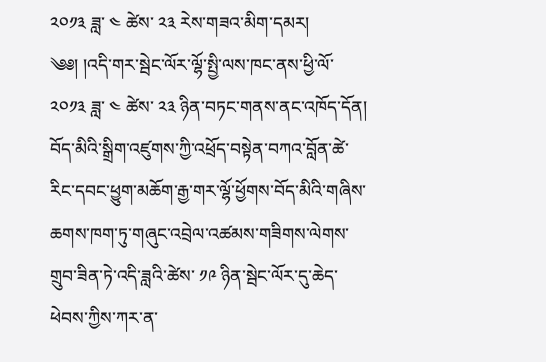༢༠༡༣ ཟླ་ ༤ ཚེས་ ༢༣ རེས་གཟའ་མིག་དམར།
༄༅། །འདི་གར་སྦེང་ལོར་ལྷོ་སྤྱི་ལས་ཁང་ནས་ཕྱི་ལོ་ ༢༠༡༣ ཟླ་ ༤ ཚེས་ ༢༣ ཉིན་བཏང་གནས་ནང་འཁོད་དོན། བོད་མིའི་སྒྲིག་འཛུགས་ཀྱི་འཕྲོད་བསྟེན་བཀའ་བློན་ཚེ་རིང་དབང་ཕྱུག་མཆོག་རྒྱ་གར་ལྷོ་ཕྱོགས་བོད་མིའི་གཞིས་ཆགས་ཁག་ཏུ་གཞུང་འབྲེལ་འཚམས་གཟིགས་ལེགས་གྲུབ་ཟིན་ཏེ་འདི་ཟླའི་ཚེས་ ༡༩ ཉིན་སྦེང་ལོར་དུ་ཆེད་ཕེབས་ཀྱིས་ཀར་ན་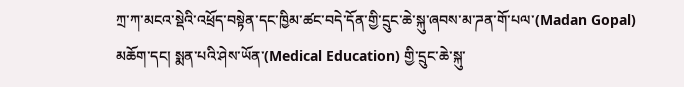ཀྲ་ཀ་མངའ་སྡེའི་འཕྲོད་བསྟེན་དང་ཁྱིམ་ཚང་བདེ་དོན་གྱི་དྲུང་ཆེ་སྐུ་ཞབས་མ་ཌན་གོ་པལ་(Madan Gopal) མཆོག་དང། སྨན་པའི་ཤེས་ཡོན་(Medical Education) གྱི་དྲུང་ཆེ་སྐུ་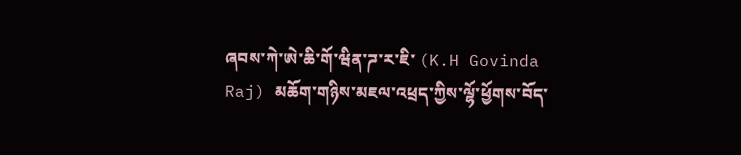ཞབས་ཀེ་ཨེ་ཆི་གོ་ཝིན་ཌ་ར་ཇི་ (K.H Govinda Raj) མཆོག་གཉིས་མཇལ་འཕྲད་ཀྱིས་ལྷོ་ཕྱོགས་བོད་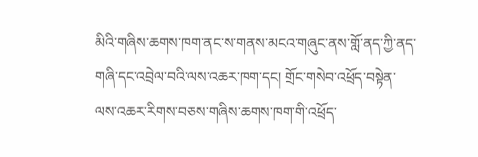མིའི་གཞིས་ཆགས་ཁག་ནང་ས་གནས་མངའ་གཞུང་ནས་གློ་ནད་ཀྱི་ནད་གཞི་དང་འབྲེལ་བའི་ལས་འཆར་ཁག་དང། གྲོང་གསེབ་འཕྲོད་བསྟེན་ལས་འཆར་རིགས་བཅས་གཞིས་ཆགས་ཁག་གི་འཕྲོད་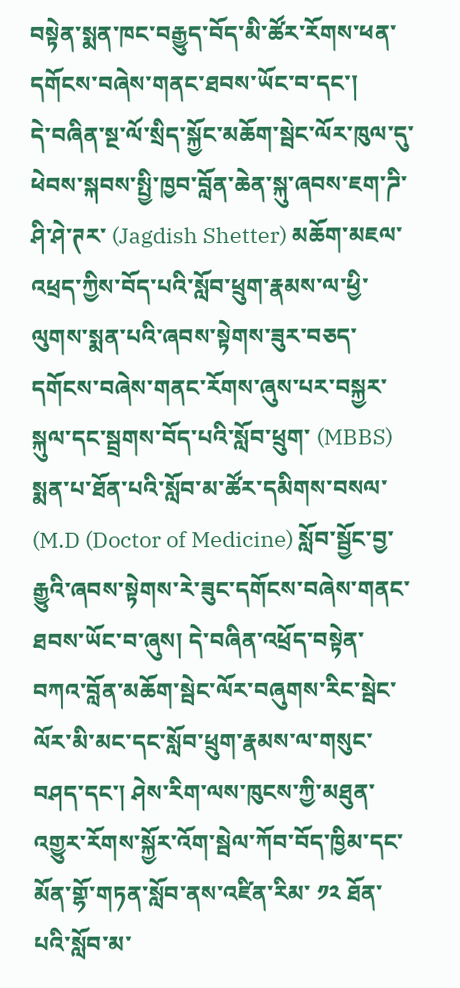བསྟེན་སྨན་ཁང་བརྒྱུད་བོད་མི་ཚོར་རོགས་ཕན་དགོངས་བཞེས་གནང་ཐབས་ཡོང་བ་དང་།
དེ་བཞིན་སྔ་ལོ་སྲིད་སྐྱོང་མཆོག་སྦེང་ལོར་ཁུལ་དུ་ཕེབས་སྐབས་སྤྱི་ཁྱབ་བློན་ཆེན་སྐུ་ཞབས་ཇག་ཌི་ཤི་ཤེ་ཊར་ (Jagdish Shetter) མཆོག་མཇལ་འཕྲད་ཀྱིས་བོད་པའི་སློབ་ཕྲུག་རྣམས་ལ་ཕྱི་ལུགས་སྨན་པའི་ཞབས་སྟེགས་ཟུར་བཅད་དགོངས་བཞེས་གནང་རོགས་ཞུས་པར་བསྐྱར་སྐུལ་དང་སྦྲགས་བོད་པའི་སློབ་ཕྲུག་ (MBBS) སྨན་པ་ཐོན་པའི་སློབ་མ་ཚོར་དམིགས་བསལ་ (M.D (Doctor of Medicine) སློབ་སྦྱོང་བྱ་རྒྱུའི་ཞབས་སྟེགས་རེ་ཟུང་དགོངས་བཞེས་གནང་ཐབས་ཡོང་བ་ཞུས། དེ་བཞིན་འཕྲོད་བསྟེན་བཀའ་བློན་མཆོག་སྦེང་ལོར་བཞུགས་རིང་སྦེང་ལོར་མི་མང་དང་སློབ་ཕྲུག་རྣམས་ལ་གསུང་བཤད་དང་། ཤེས་རིག་ལས་ཁུངས་ཀྱི་མཐུན་འགྱུར་རོགས་སྐྱོར་འོག་སྦེལ་ཀོབ་བོད་ཁྱིམ་དང་མོན་གྷོ་གཏན་སློབ་ནས་འཛིན་རིམ་ ༡༢ ཐོན་པའི་སློབ་མ་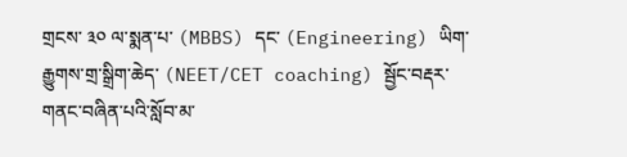གྲངས་ ༣༠ ལ་སྨན་པ་ (MBBS) དང་ (Engineering) ཡིག་རྒྱུགས་གྲ་སྒྲིག་ཆེད་ (NEET/CET coaching) སྦྱོང་བརྡར་གནང་བཞིན་པའི་སློབ་མ་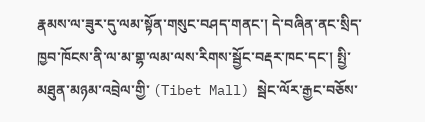རྣམས་ལ་ཟུར་དུ་ལམ་སྟོན་གསུང་བཤད་གནང་། དེ་བཞིན་ནང་སྲིད་ཁྱབ་ཁོངས་ནི་ལ་མ་གྷ་ལམ་ལས་རིགས་སྦྱོང་བརྡར་ཁང་དང་། སྤྱི་མཐུན་མཉམ་འབྲེལ་གྱི་ (Tibet Mall) སྦེང་ལོར་རྒྱང་བཅོས་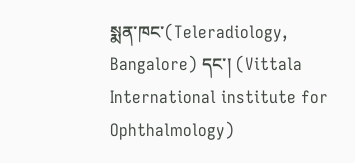སྨན་ཁང་(Teleradiology, Bangalore) དང་། (Vittala International institute for Ophthalmology)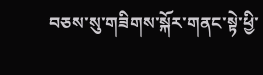བཅས་སུ་གཟིགས་སྐོར་གནང་སྟེ་ཕྱི་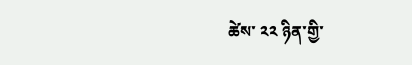ཚེས་ ༢༢ ཉིན་གྱི་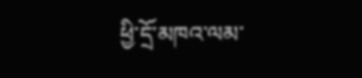ཕྱི་དྲོ་མཁའ་ལམ་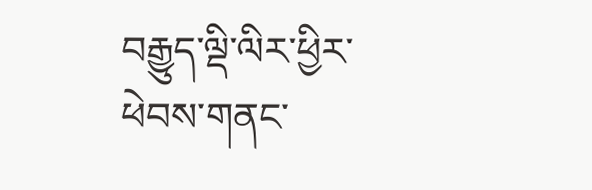བརྒྱུད་ལྡི་ལིར་ཕྱིར་ཕེབས་གནང་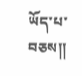ཡོད་པ་བཅས།།